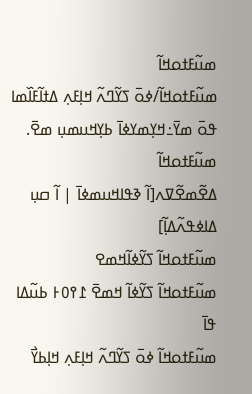ߘߎ߬ߓߙߋߞߊ߬
ߘߎ߬ߓߙߋߞߊ߬/ߦߋ߫ ߖߌ߬ߣߍ߬ ߞߊ߲ߓߍ߲ ߡߙߊ߬ߓߊ߰ߘߊ ߟߋ߫ ߘߌ߫߸ߞߌ߲ߘߌߦߊ߫ ߕߌ߲ߞߎߘߎ߲ ߘߐ߫.
ߘߎ߬ߓߙߋߞߊ߬
ߡߐ߬ߘߐ߬ߜߍ[ߊ߬ ߢߟߊߞߎߘߦߊ߫ | ߊ߬ ߛߎ߲ ߡߊߦߟߍ߬ߡߊ߲߬]
ߘߎ߬ߓߙߋߞߊ߬ ߖߌ߬ߦߊ߬ߞߘߐ
ߘߎ߬ߓߙߋߞߊ߬ ߖߌ߬ߦߊ߬ ߞߘߐ߫ ߁߉߀߅ ߕߎ߬ߡߊ ߟߊ߫
ߘߎ߬ߓߙߋߞߊ߬ ߦߋ߫ ߖߌ߬ߣߍ߬ ߞߊ߲ߓߍ߲ ߞߊ߲ߕߌ߯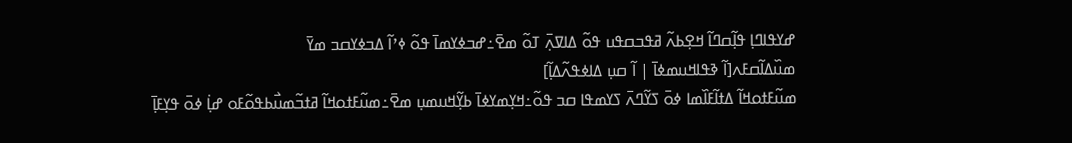ߝߌߟߊߣߊ߲ ߟߊ߲߬ߛߣߊ߬ ߞߐ߲ߕߍ߬ ߥߟߏߛߟߎ ߟߋ߬ ߡߊߜߍ߲߫ ߠߋ߬ ߘߐ߫߸ߝߏߦߌߘߊ߫ ߟߋ߬ ߦߴߊ߬ ߡߏߦߌߛߏ ߘߌ߫
ߘߎ߰ߡߊ߬ߛߓߍ[ߊ߬ ߢߟߊߞߎߘߦߊ߫ | ߊ߬ ߛߎ߲ ߡߊߦߟߍ߬ߡߊ߲߬]
ߘߎ߬ߓߙߋߞߊ߬ ߡߙߊ߬ߓߊ߰ߘߊ ߦߋ߫ ߖߌ߬ߣߍ߫ ߖߌߘߟߊ ߛߏ ߟߋ߬߸ߞߌ߲ߘߌߦߊ߫ ߕߌ߲߬ߞߎߘߎ߲ ߘߐ߫߸ߘߎ߬ߓߙߋߞߊ߬ ߥߙߏ߬ߘߎ߯ߕߟߋ߬ߓߋ ߝߊ߲߭ ߦߋ߫ ߟߌ߲ߓߊ߲߫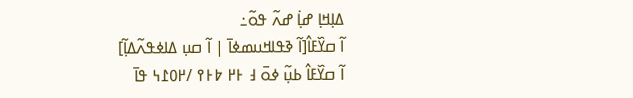ߡߊ߲ߞߊ߲ ߝߊ߲߭ ߝߍ߬ ߟߋ߬߸
ߊ߬ ߛߌ߰ߓߊ߮[ߊ߬ ߢߟߊߞߎߘߦߊ߫ | ߊ߬ ߛߎ߲ ߡߊߦߟߍ߬ߡߊ߲߬]
ߊ߬ ߛߌ߰ߓߊ߮ ߕߎ߲߬ ߦߋ߫ ߃ ߅߂ ߈߅߉ /߂߀߁߆ ߟߊ߫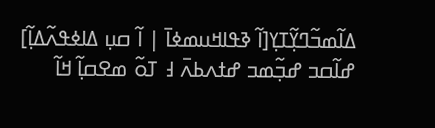ߡߊ߬ߘߏ߬ߣߌ߲߬ߠߌ߲[ߊ߬ ߢߟߊߞߎߘߦߊ߫ | ߊ߬ ߛߎ߲ ߡߊߦߟߍ߬ߡߊ߲߬]
ߝߊ߬ߛߏ ߝߏ߲߬ߘߏ ߝߙߍߕߍ߫ ߃ ߠߋ߬ ߘߐߛߊ߲߬ ߞߊ߬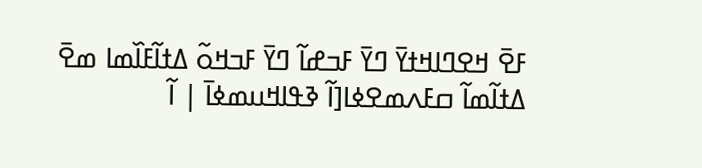ߓߐ߫ ߞߐߣߊߞߙߌ߫ ߣߌ߫ ߓߏߝߊ߬ ߣߌ߫ ߓߏߞߋ߬ ߡߙߊ߬ߓߊ߰ߘߊ ߘߐ߫
ߡߙߊ߬ߘߊ߬ ߛߓߍߘߐߦߊ[ߊ߬ ߢߟߊߞߎߘߦߊ߫ | ߊ߬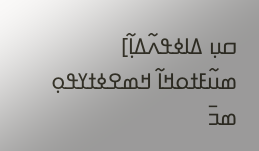ߛߎ߲ ߡߊߦߟߍ߬ߡߊ߲߬]
ߘߎ߬ߓߙߋߞߊ߬ ߞߘߐߦߙߌߟߋ߲ ߘߏ߫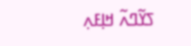ߖߌ߬ߣߍ߬ ߞߊ߲ߓߍ߲